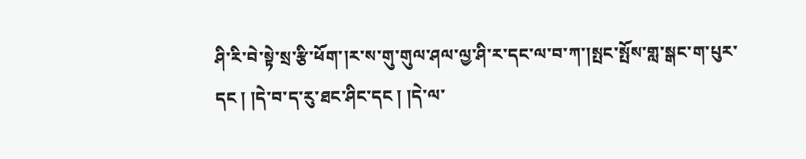ཤི་རི་བེ་སྟེ་སྲ་རྩི་ཕོག་།ར་ས་གུ་གུལ་ཤལ་ལྱ་ཤི་ར་དང་ལ་བ་ཀ་།སྤང་སྤོས་གླ་སྒང་ག་པུར་དང ། །དེ་བ་ད་རུ་ཐང་ཤིང་དང ། །དེ་ལ་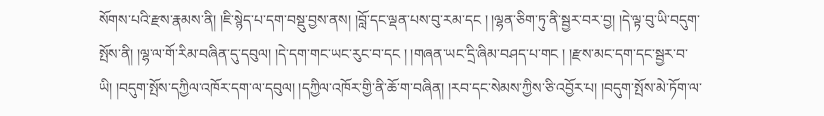སོགས་པའི་རྫས་རྣམས་ནི། །ཇི་སྙེད་པ་དག་བསྡུ་བྱས་ནས། །བློ་དང་ལྡན་པས་བུ་རམ་དང ། །ལྷན་ཅིག་ཏུ་ནི་སྦྱར་བར་བྱ། །དེ་ལྟ་བུ་ཡི་བདུག་སྤོས་ནི། །ལྷ་ལ་གོ་རིམ་བཞིན་དུ་དབུལ། །དེ་དག་གང་ཡང་རུང་བ་དང ། །གཞན་ཡང་དྲི་ཞིམ་བཤད་པ་གང ། །རྫས་མང་དག་དང་སྦྱར་བ་ཡི། །བདུག་སྤོས་དཀྱིལ་འཁོར་དག་ལ་དབུལ། །དཀྱིལ་འཁོར་གྱི་ནི་ཆོ་ག་བཞིན། །རབ་དང་སེམས་ཀྱིས་ཅི་འབྱོར་པ། །བདུག་སྤོས་མེ་ཏོག་ལ་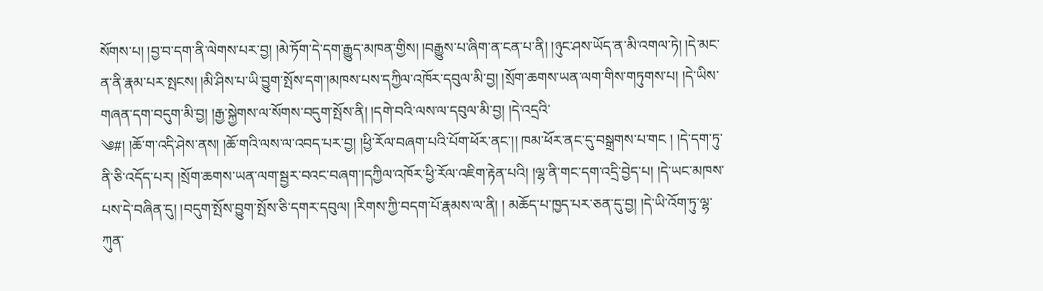སོགས་པ། །བྱ་བ་དག་ནི་ལེགས་པར་བྱ། །མེ་ཏོག་དེ་དག་རྒྱུད་མཁན་གྱིས། །བརྒྱུས་པ་ཞིག་ན་ངན་པ་ནི། །ཉུང་ཤས་ཡོད་ན་མི་འགལ་ཏེ། །དེ་མང་ན་ནི་རྣམ་པར་སྤངས། །མི་ཤིས་པ་ཡི་བྱུག་སྤོས་དག་།མཁས་པས་དཀྱིལ་འཁོར་དབུལ་མི་བྱ། །སྲོག་ཆགས་ཡན་ལག་གིས་གཏུགས་པ། །དེ་ཡིས་གཞན་དག་བདུག་མི་བྱ། །རྒྱ་སྐྱེགས་ལ་སོགས་བདུག་སྤོས་ནི། །དགེ་བའི་ལས་ལ་དབུལ་མི་བྱ། །དེ་འདྲའི་
༄#། །ཆོ་ག་འདི་ཤེས་ནས། །ཆོ་གའི་ལས་ལ་འབད་པར་བྱ། །ཕྱི་རོལ་བཞག་པའི་པོག་ཕོར་ནང་།། ཁམ་ཕོར་ནང་དུ་བསྒྲགས་པ་གང ། །དེ་དག་ཏུ་ནི་ཅི་འདོད་པར། །སྲོག་ཆགས་ཡན་ལག་སྦྱར་བའང་བཞག་།དཀྱིལ་འཁོར་ཕྱི་རོལ་འཇིག་རྟེན་པའི། །ལྷ་ནི་གང་དག་འདྲི་བྱེད་པ། །དེ་ཡང་མཁས་པས་དེ་བཞིན་དུ། །བདུག་སྤོས་བྱུག་སྤོས་ཅི་དགར་དབུལ། །རིགས་ཀྱི་བདག་པོ་རྣམས་ལ་ནི། ། མཆོད་པ་ཁྱད་པར་ཅན་དུ་བྱ། །དེ་ཡི་འོག་ཏུ་ལྷ་ཀུན་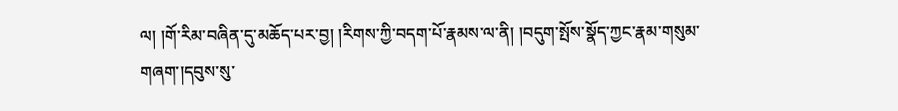ལ། །གོ་རིམ་བཞིན་དུ་མཆོད་པར་བྱ། །རིགས་ཀྱི་བདག་པོ་རྣམས་ལ་ནི། །བདུག་སྤོས་སྣོད་ཀྱང་རྣམ་གསུམ་གཞག་།དབུས་སུ་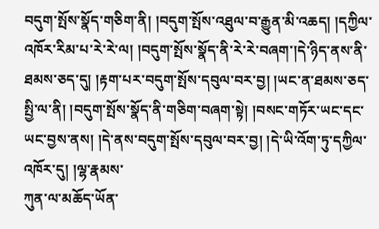བདུག་སྤོས་སྣོད་གཅིག་ནི། །བདུག་སྤོས་འཐུལ་བ་རྒྱུན་མི་འཆད། །དཀྱིལ་འཁོར་རིམ་པ་རེ་རེ་ལ། །བདུག་སྤོས་སྣོད་ནི་རེ་རེ་བཞག་།དེ་ཉིད་ནས་ནི་ཐམས་ཅད་དུ། །རྟག་པར་བདུག་སྤོས་དབུལ་བར་བྱ། །ཡང་ན་ཐམས་ཅད་སྤྱི་ལ་ནི། །བདུག་སྤོས་སྣོད་ནི་གཅིག་བཞག་སྟེ། །བསང་གཏོར་ཡང་དང་ཡང་བྱས་ནས། །དེ་ནས་བདུག་སྤོས་དབུལ་བར་བྱ། །དེ་ཡི་འོག་ཏུ་དཀྱིལ་འཁོར་དུ། །ལྷ་རྣམས་
ཀུན་ལ་མཆོད་ཡོན་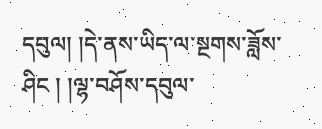དབུལ། །དེ་ནས་ཡིད་ལ་སྔགས་ཟློས་ཤིང ། །ལྷ་བཤོས་དབུལ་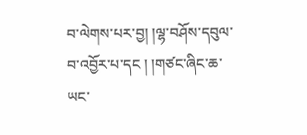བ་ལེགས་པར་བྱ། །ལྷ་བཤོས་དབུལ་བ་འབྱོར་པ་དང ། །གཙང་ཞིང་ཆ་ཡང་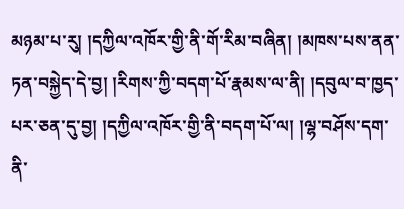མཉམ་པ་རུ། །དཀྱིལ་འཁོར་གྱི་ནི་གོ་རིམ་བཞིན། །མཁས་པས་ནན་ཏན་བསྐྱེད་དེ་བྱ། །རིགས་ཀྱི་བདག་པོ་རྣམས་ལ་ནི། །དབུལ་བ་ཁྱད་པར་ཅན་དུ་བྱ། །དཀྱིལ་འཁོར་གྱི་ནི་བདག་པོ་ལ། །ལྷ་བཤོས་དག་ནི་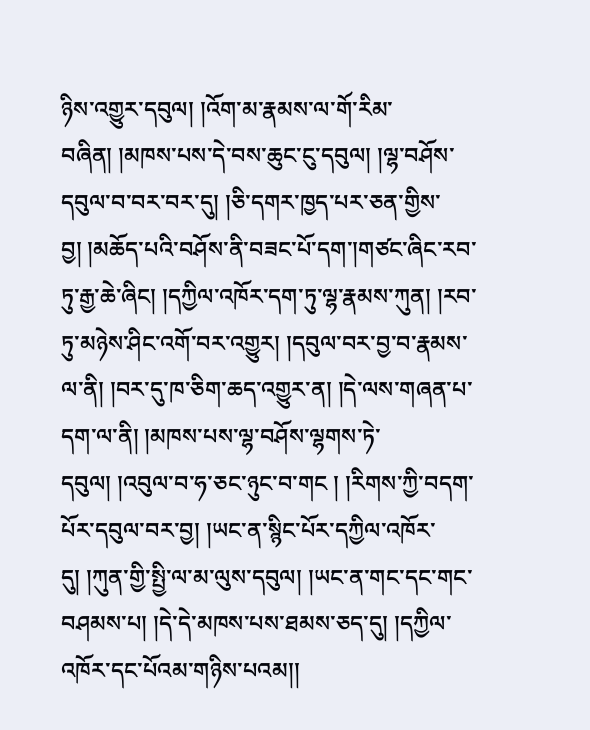ཉིས་འགྱུར་དབུལ། །འོག་མ་རྣམས་ལ་གོ་རིམ་བཞིན། །མཁས་པས་དེ་བས་ཆུང་ངུ་དབུལ། །ལྷ་བཤོས་དབུལ་བ་བར་བར་དུ། །ཅི་དགར་ཁྱད་པར་ཅན་གྱིས་བྱ། །མཆོད་པའི་བཤོས་ནི་བཟང་པོ་དག་།གཙང་ཞིང་རབ་ཏུ་རྒྱ་ཆེ་ཞིང། །དཀྱིལ་འཁོར་དག་ཏུ་ལྷ་རྣམས་ཀུན། །རབ་ཏུ་མཉེས་ཤིང་འགོ་བར་འགྱུར། །དབུལ་བར་བྱ་བ་རྣམས་ལ་ནི། །བར་དུ་ཁ་ཅིག་ཆད་འགྱུར་ན། །དེ་ལས་གཞན་པ་དག་ལ་ནི། །མཁས་པས་ལྷ་བཤོས་ལྷགས་ཏེ་དབུལ། །འབུལ་བ་ཧ་ཅང་ཉུང་བ་གང ། །རིགས་ཀྱི་བདག་པོར་དབུལ་བར་བྱ། །ཡང་ན་སྙིང་པོར་དཀྱིལ་འཁོར་དུ། །ཀུན་གྱི་སྤྱི་ལ་མ་ལུས་དབུལ། །ཡང་ན་གང་དང་གང་བཤམས་པ། །དེ་དེ་མཁས་པས་ཐམས་ཅད་དུ། །དཀྱིལ་འཁོར་དང་པོའམ་གཉིས་པའམ།།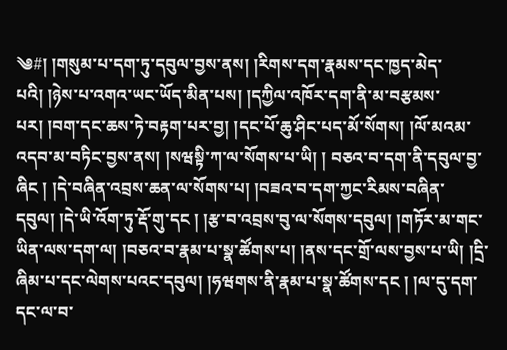༄#། །གསུམ་པ་དག་ཏུ་དབུལ་བྱས་ནས། །རིགས་དག་རྣམས་དང་ཁྱད་མེད་པའི། །ཉེས་པ་འགའ་ཡང་ཡོད་མིན་པས། །དཀྱིལ་འཁོར་དག་ནི་མ་བརྩམས་པར། །བག་དང་ཆས་ཏེ་བརྟག་པར་བྱ། །དང་པོ་ཆུ་ཤིང་པད་མོ་སོགས། །ལོ་མའམ་འདབ་མ་བཏིང་བྱས་ནས། །སཝསྟི་ཀ་ལ་སོགས་པ་ཡི། ། བཅའ་བ་དག་ནི་དབུལ་བྱ་ཞིང ། །དེ་བཞིན་འབྲས་ཆན་ལ་སོགས་པ། །བཟའ་བ་དག་ཀྱང་རིམས་བཞིན་དབུལ། །དེ་ཡི་འོག་ཏུ་རྡོ་གུ་དང ། །རྩ་བ་འབྲས་བུ་ལ་སོགས་དབུལ། །གཏོར་མ་གང་ཡིན་ལས་དག་ལ། །བཅའ་བ་རྣམ་པ་སྣ་ཚོགས་པ། །ནས་དང་གྲོ་ལས་བྱས་པ་ཡི། །དྲི་ཞིམ་པ་དང་ལེགས་པའང་དབུལ། །ཧཝགས་ནི་རྣམ་པ་སྣ་ཚོགས་དང ། །ལ་དུ་དག་དང་ལ་བ་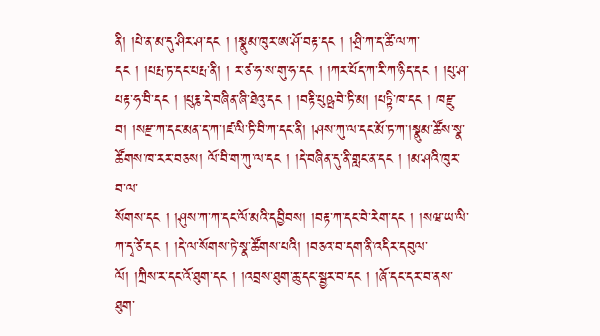ནི། །པེ་ན་མ་དུ་ཤིར་ཤ་དང ། །སྣུམ་ཁུར་ཨ་ཤོ་བརྟ་དང ། །ཤྲི་ཀ་ད་ཚི་ལ་ཀ་དང ། །པརྤ་ཏ་དང་པརྤ་ནི། ། ར་ཙ་ཧ་ས་གུ་ཧ་དང ། །ཀར་པོད་ཀ་རི་ཀ་ཉིད་དང ། །པུ་ཤ་པརྟ་ཧ་བི་དང ། །པུརྞ་དེ་བཞིན་ཞི་ཐེའུ་དང ། །བརྟི་པུཥྤ་བེ་ཏི་མ། །པཏྟི་ཁ་དང ། ཁརྫུ་བ། །སརྫ་ཀ་དང་མན་ད་ཀ་།ཛ་ལི་ཏི་བི་ཀ་དང་ནི། །ཤས་ཀུ་ལ་དང་མོ་ཏ་ཀ་།སྣུམ་ཚོས་སྣ་ཚོགས་ཁ་རར་བཅས། ལོ་བི་ག་ཀུ་ལ་དང ། །དེ་བཞིན་དུ་ནི་གླང་ན་དང ། །མ་ཤའི་ཁུར་བ་ལ་
སོགས་དང ། །ཤུས་ཀ་ཀ་དང་ལོ་མའི་དབྱིབས། །བརྟ་ཀ་དང་བེ་རེག་དང ། །སཝ་ཡ་ལི་ཀ་དྭ་ཙེ་དང ། །དེ་ལ་སོགས་ཏེ་སྣ་ཚོགས་པའི། །བཅའ་བ་དག་ནི་འདིར་དབུལ་ལོ། །ཀྲིས་ར་དང་འོ་ཐུག་དང ། །འབྲས་ཐུག་ཆུ་དང་སྦྱར་བ་དང ། །ཞོ་དང་དར་བ་ནས་ཐུག་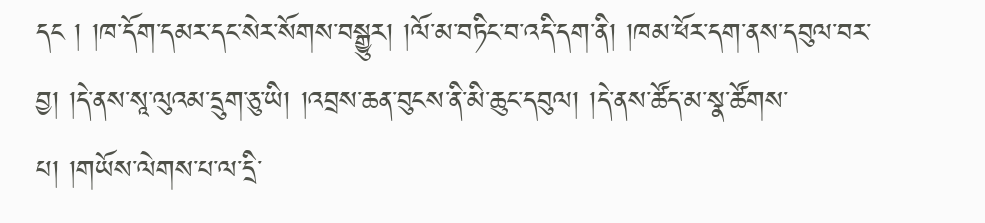དང ། །ཁ་དོག་དམར་དང་སེར་སོགས་བསྒྱུར། །ལོ་མ་བཏིང་བ་འདི་དག་ནི། །ཁམ་ཕོར་དག་ནས་དབུལ་བར་བྱ། །དེ་ནས་སཱ་ལུའམ་དྲུག་ཅུ་ཡི། །འབྲས་ཆན་བུངས་ནི་མི་ཆུང་དབུལ། །དེ་ནས་ཚོད་མ་སྣ་ཚོགས་པ། །གཡོས་ལེགས་པ་ལ་དྲི་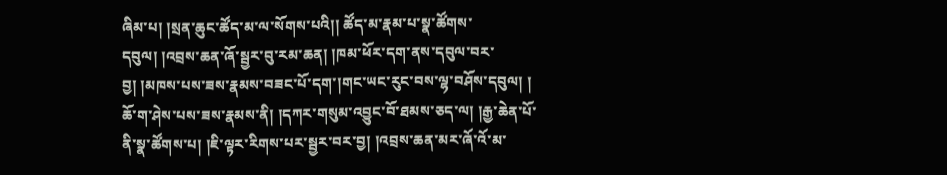ཞིམ་པ། །སྲན་ཆུང་ཚོད་མ་ལ་སོགས་པའི།། ཚོད་མ་རྣམ་པ་སྣ་ཚོགས་དབུལ། །འབྲས་ཆན་ཞོ་སྦྱར་བུ་རམ་ཆན། །ཁམ་ཕོར་དག་ནས་དབུལ་བར་བྱ། །མཁས་པས་ཟས་རྣམས་བཟང་པོ་དག་།གང་ཡང་རུང་བས་ལྷ་བཤོས་དབུལ། ། ཆོ་ག་ཤེས་པས་ཟས་རྣམས་ནི། །དཀར་གསུམ་འབྱུང་བོ་ཐམས་ཅད་ལ། །རྒྱ་ཆེན་པོ་ནི་སྣ་ཚོགས་པ། །ཇི་ལྟར་རིགས་པར་སྦྱར་བར་བྱ། །འབྲས་ཆན་མར་ཞོ་འོ་མ་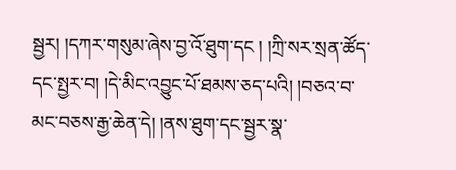སྦྱར། །དཀར་གསུམ་ཞེས་བྱ་འོ་ཐུག་དང ། །ཀྲི་སར་སྲན་ཚོད་དང་སྤྱར་བ། །དེ་མིང་འབྱུང་པོ་ཐམས་ཅད་པའི། །བཅའ་བ་མང་བཅས་རྒྱ་ཆེན་དེ། །ནས་ཐུག་དང་སྦྱར་སྣ་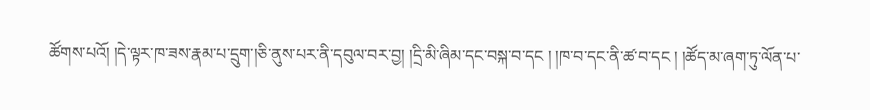ཚོགས་པའོ། །དེ་ལྟར་ཁ་ཟས་རྣམ་པ་དྲུག་།ཅི་ནུས་པར་ནི་དབུལ་བར་བྱ། །དྲི་མི་ཞིམ་དང་བསྐ་བ་དང ། །ཁ་བ་དང་ནི་ཚ་བ་དང ། །ཚོད་མ་ཞག་ཏུ་ལོན་པ་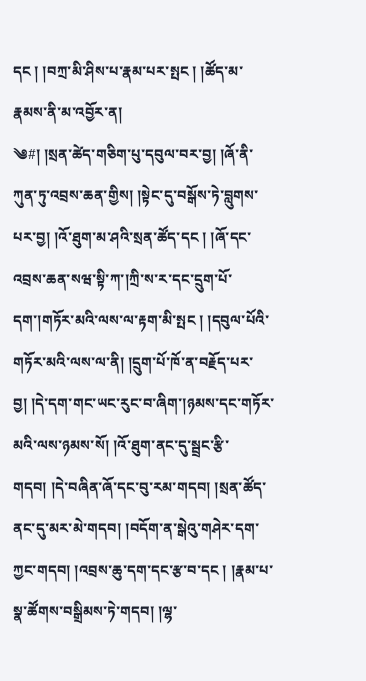དང ། །བཀྲ་མི་ཤིས་པ་རྣམ་པར་སྤང ། །ཚོད་མ་རྣམས་ནི་མ་འབྱོར་ན།
༄#། །སྲན་ཚེད་གཅིག་པུ་དབུལ་བར་བྱ། །ཞོ་ནི་ཀུན་ཏུ་འབྲས་ཆན་གྱིས། །སྟེང་དུ་བསྒོས་ཏེ་བླུགས་པར་བྱ། །འོ་ཐུག་མ་ཤའི་སྲན་ཚོད་དང ། །ཞོ་དང་འབྲས་ཆན་སཝ་སྟི་ཀ་།ཀྲི་ས་ར་དང་དྲུག་པོ་དག་།གཏོར་མའི་ལས་ལ་རྟག་མི་སྤང ། །དབུལ་པོའི་གཏོར་མའི་ལས་ལ་ནི། །དྲུག་པོ་ཁོ་ན་བརྗོད་པར་བྱ། །དེ་དག་གང་ཡང་རུང་བ་ཞིག་།ཉམས་དང་གཏོར་མའི་ལས་ཉམས་སོ། །འོ་ཐུག་ནང་དུ་སྦྲང་རྩི་གདབ། །དེ་བཞིན་ཞོ་དང་བུ་རམ་གདབ། །སྲན་ཚོད་ནང་དུ་མར་མེ་གདབ། །བདོག་ན་སྒེའུ་གཤེར་དག་ཀྱང་གདབ། །འབྲས་ཆུ་དག་དང་རྩ་བ་དང ། །རྣམ་པ་སྣ་ཚོགས་བསྒྲིམས་ཏེ་གདབ། །ལྷ་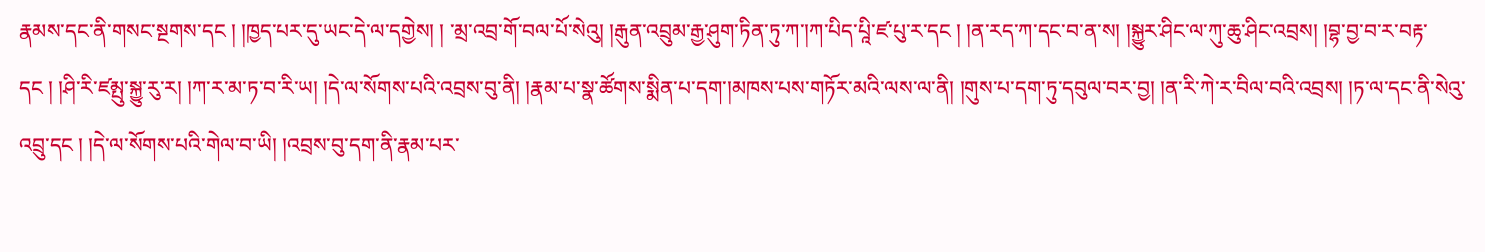རྣམས་དང་ནི་གསང་སྔགས་དང ། །ཁྱད་པར་དུ་ཡང་དེ་ལ་དགྱེས། ། ་མྲ་འབྲ་གོ་བལ་པོ་སེའུ། །རྒུན་འབྲུམ་རྒྱ་ཤུག་ཏིན་ཏུ་ཀ་།ཀ་པིད་པཱི་ཛ་པུ་ར་དང ། །ན་རད་ཀ་དང་བ་ན་ས། །སྐྱུར་ཤིང་ལ་ཀུ་ཆུ་ཤིང་འབྲས། །བྷ་བྱ་བ་ར་བརྟ་དང ། །ཤི་རི་ཛམྤུ་སྐྱུ་རུ་ར། །ཀ་ར་མ་ཏ་བ་རི་ཡ། །དེ་ལ་སོགས་པའི་འབྲས་བུ་ནི། །རྣམ་པ་སྣ་ཚོགས་སྨིན་པ་དག་།མཁས་པས་གཏོར་མའི་ལས་ལ་ནི། །གུས་པ་དག་ཏུ་དབུལ་བར་བྱ། །ན་རི་ཀེ་ར་བིལ་བའི་འབྲས། །ཏ་ལ་དང་ནི་སེའུ་འབྲུ་དང ། །དེ་ལ་སོགས་པའི་གེལ་བ་ཡི། །འབྲས་བུ་དག་ནི་རྣམ་པར་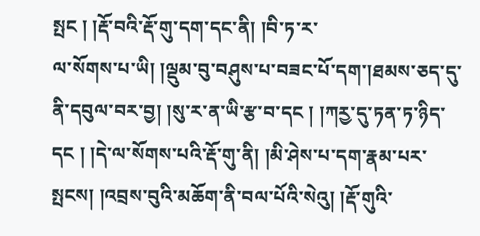སྤང ། །རྡོ་བའི་རྡོ་གུ་དག་དང་ནི། །བི་ཏ་ར་
ལ་སོགས་པ་ཡི། །ལྡུམ་བུ་བཤུས་པ་བཟང་པོ་དག་།ཐམས་ཅད་དུ་ནི་དབུལ་བར་བྱ། །སུ་ར་ན་ཡི་རྩ་བ་དང ། །ཀརྱ་དུ་ཏན་ཏ་ཉིད་དང ། །དེ་ལ་སོགས་པའི་རྡོ་གུ་ནི། །མི་ཤེས་པ་དག་རྣམ་པར་སྤངས། །འབྲས་བུའི་མཆོག་ནི་བལ་པོའི་སེའུ། །རྡོ་གུའི་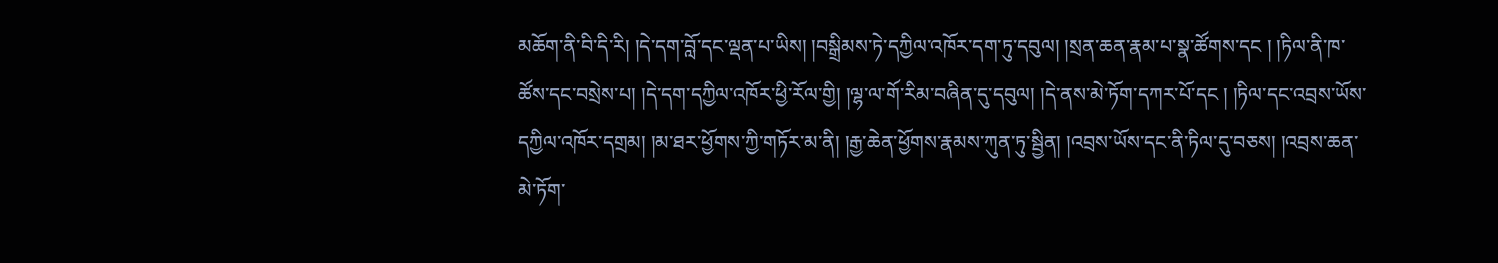མཆོག་ནི་བི་དི་རི། །དེ་དག་བློ་དང་ལྡན་པ་ཡིས། །བསྒྲིམས་ཏེ་དཀྱིལ་འཁོར་དག་ཏུ་དབུལ། །སྲན་ཆན་རྣམ་པ་སྣ་ཚོགས་དང ། །ཏིལ་ནི་ཁ་ཚོས་དང་བསྲེས་པ། །དེ་དག་དཀྱིལ་འཁོར་ཕྱི་རོལ་གྱི། །ལྷ་ལ་གོ་རིམ་བཞིན་དུ་དབུལ། །དེ་ནས་མེ་ཏོག་དཀར་པོ་དང ། །ཏིལ་དང་འབྲས་ཡོས་དཀྱིལ་འཁོར་དགྲམ། །མ་ཐར་ཕྱོགས་ཀྱི་གཏོར་མ་ནི། །རྒྱ་ཆེན་ཕྱོགས་རྣམས་ཀུན་ཏུ་སྦྱིན། །འབྲས་ཡོས་དང་ནི་ཏིལ་དུ་བཅས། །འབྲས་ཆན་མེ་ཏོག་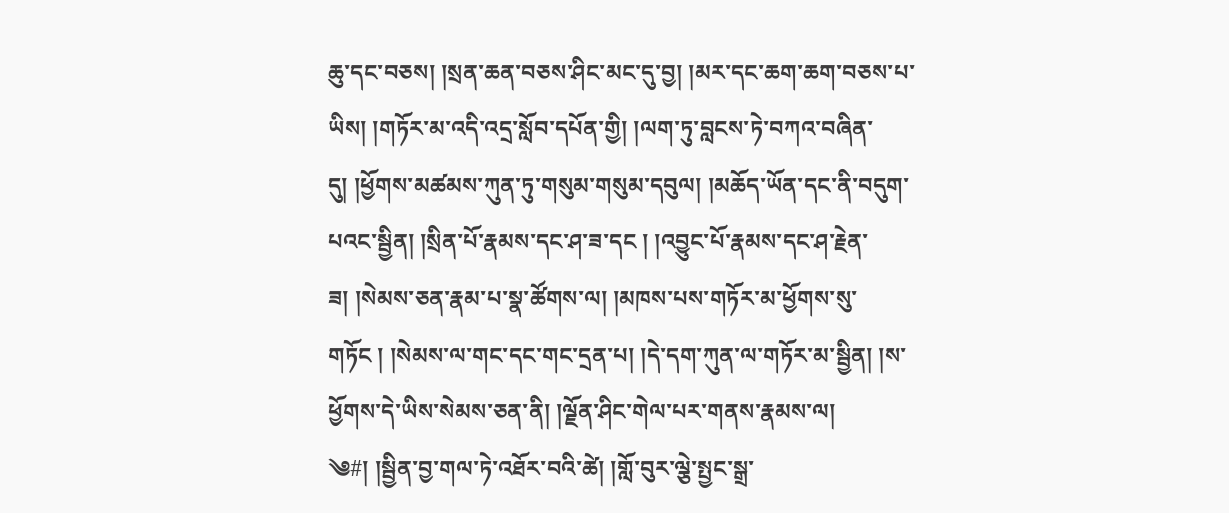ཆུ་དང་བཅས། །སྲན་ཆན་བཅས་ཤིང་མང་དུ་བྱ། །མར་དང་ཆག་ཆག་བཅས་པ་ཡིས། །གཏོར་མ་འདི་འདྲ་སློབ་དཔོན་གྱི། །ལག་ཏུ་བླངས་ཏེ་བཀའ་བཞིན་དུ། །ཕྱོགས་མཚམས་ཀུན་ཏུ་གསུམ་གསུམ་དབུལ། །མཆོད་ཡོན་དང་ནི་བདུག་པའང་སྦྱིན། །སྲིན་པོ་རྣམས་དང་ཤ་ཟ་དང ། །འབྱུང་པོ་རྣམས་དང་ཤ་རྗེན་ཟ། །སེམས་ཅན་རྣམ་པ་སྣ་ཚོགས་ལ། །མཁས་པས་གཏོར་མ་ཕྱོགས་སུ་གཏོང ། །སེམས་ལ་གང་དང་གང་དྲན་པ། །དེ་དག་ཀུན་ལ་གཏོར་མ་སྦྱིན། །ས་ཕྱོགས་དེ་ཡིས་སེམས་ཅན་ནི། །ལྗོན་ཤིང་གེལ་པར་གནས་རྣམས་ལ།
༄#། །སྦྱིན་བྱ་གལ་ཏེ་འཐོར་བའི་ཚེ། །གློ་བུར་ལྕེ་སྤྱང་སྒྲ་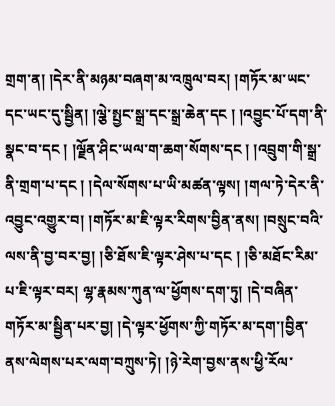གྲག་ན། །དེར་ནི་མཉམ་བཞག་མ་འཁྲུལ་བར། །གཏོར་མ་ཡང་དང་ཡང་དུ་སྦྱིན། །ལྕེ་སྤྱང་སྒྲ་དང་སྒྲ་ཆེན་དང ། །འབྱུང་པོ་དག་ནི་སྣང་བ་དང ། །ལྗོན་ཤིང་ཡལ་ག་ཆག་སོགས་དང ། །འབྲུག་གི་སྒྲ་ནི་གྲག་པ་དང ། །དེལ་སོགས་པ་ཡི་མཚན་ལྟས། །གལ་ཏེ་དེར་ནི་འབྱུང་འགྱུར་བ། །གཏོར་མ་ཇི་ལྟར་རིགས་བྱིན་ནས། །བསྲུང་བའི་ལས་ནི་བྱ་བར་བྱ། །ཅི་ཐོས་ཇི་ལྟར་ཤེས་པ་དང ། །ཅི་མཐོང་རིམ་པ་ཇི་ལྟར་བར། ལྷ་རྣམས་ཀུན་ལ་ཕྱོགས་དག་ཏུ། །དེ་བཞིན་གཏོར་མ་སྦྱིན་པར་བྱ། །དེ་ལྟར་ཕྱོགས་ཀྱི་གཏོར་མ་དག་།བྱིན་ནས་ལེགས་པར་ལག་བཀྲུས་ཏེ། །ཉེ་རེག་བྱས་ནས་ཕྱི་རོལ་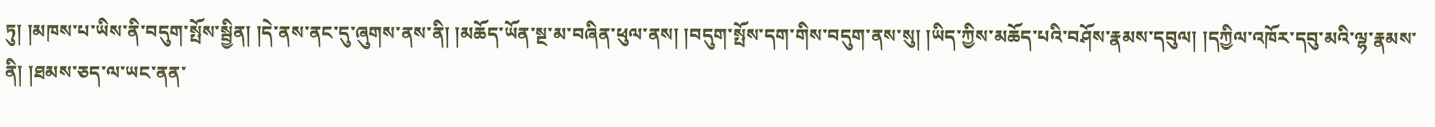ཏུ། །མཁས་པ་ཡིས་ནི་བདུག་སྤོས་སྦྱིན། །དེ་ནས་ནང་དུ་ཞུགས་ནས་ནི། །མཆོད་ཡོན་སྔ་མ་བཞིན་ཕུལ་ནས། །བདུག་སྤོས་དག་གིས་བདུག་ནས་སུ། །ཡིད་ཀྱིས་མཆོད་པའི་བཤོས་རྣམས་དབུལ། །དཀྱིལ་འཁོར་དབུ་མའི་ལྷ་རྣམས་ནི། །ཐམས་ཅད་ལ་ཡང་ནན་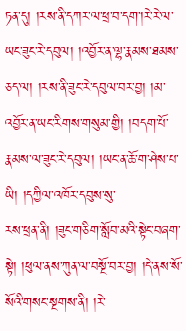ཏན་དུ། །རས་ནི་དཀར་ལ་ཕྲ་བ་དག་།རེ་རེ་ལ་ཡང་ཟུང་རེ་དབུལ། །འབྱོར་ན་ལྷ་རྣམས་ཐམས་ཅད་ལ། །རས་ནི་ཟུང་རེ་དབུལ་བར་བྱ། །མ་འབྱོར་ན་ཡང་རིགས་གསུམ་གྱི། །བདག་པོ་རྣམས་ལ་ཟུང་རེ་དབུལ། །ཡང་ན་ཆོ་ག་ཤེས་པ་ཡི། །དཀྱིལ་འཁོར་དབུས་སུ་
རས་ཕྲན་ནི། །ཟུང་གཅིག་སློབ་མའི་སྟེང་བཞག་སྟེ། །ཕུལ་ནས་ཀུན་ལ་བསྔོ་བར་བྱ། །དེ་ནས་སོ་སོའི་གསང་སྔགས་ནི། །རེ་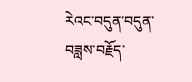རེའང་བདུན་བདུན་བཟླས་བརྗོད་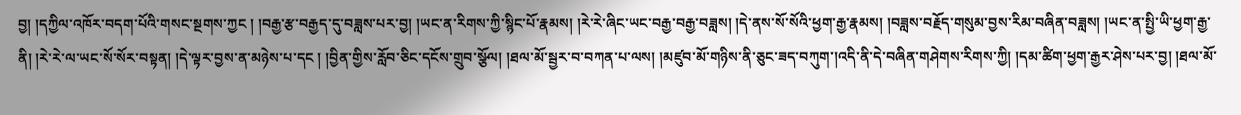བྱ། །དཀྱིལ་འཁོར་བདག་པོའི་གསང་སྔགས་ཀྱང ། །བརྒྱ་རྩ་བརྒྱད་དུ་བཟླས་པར་བྱ། །ཡང་ན་རིགས་ཀྱི་སྙིང་པོ་རྣམས། །རེ་རེ་ཞིང་ཡང་བརྒྱ་བརྒྱ་བཟླས། །དེ་ནས་སོ་སོའི་ཕྱག་རྒྱ་རྣམས། །བཟླས་བརྗོད་གསུམ་བྱས་རིམ་བཞིན་བཟླས། །ཡང་ན་སྤྱི་ཡི་ཕྱག་རྒྱ་ནི། །རེ་རེ་ལ་ཡང་སོ་སོར་བསྟན། །དེ་ལྟར་བྱས་ན་མཉེས་པ་དང ། །བྱིན་གྱིས་རློབ་ཅིང་དངོས་གྲུབ་སྩོལ། །ཐལ་མོ་སྦྱར་བ་བཀན་པ་ལས། །མཛུབ་མོ་གཉིས་ནི་ཅུང་ཟད་བཀུག་།འདི་ནི་དེ་བཞིན་གཤེགས་རིགས་ཀྱི། །དམ་ཚིག་ཕྱག་རྒྱར་ཤེས་པར་བྱ། །ཐལ་མོ་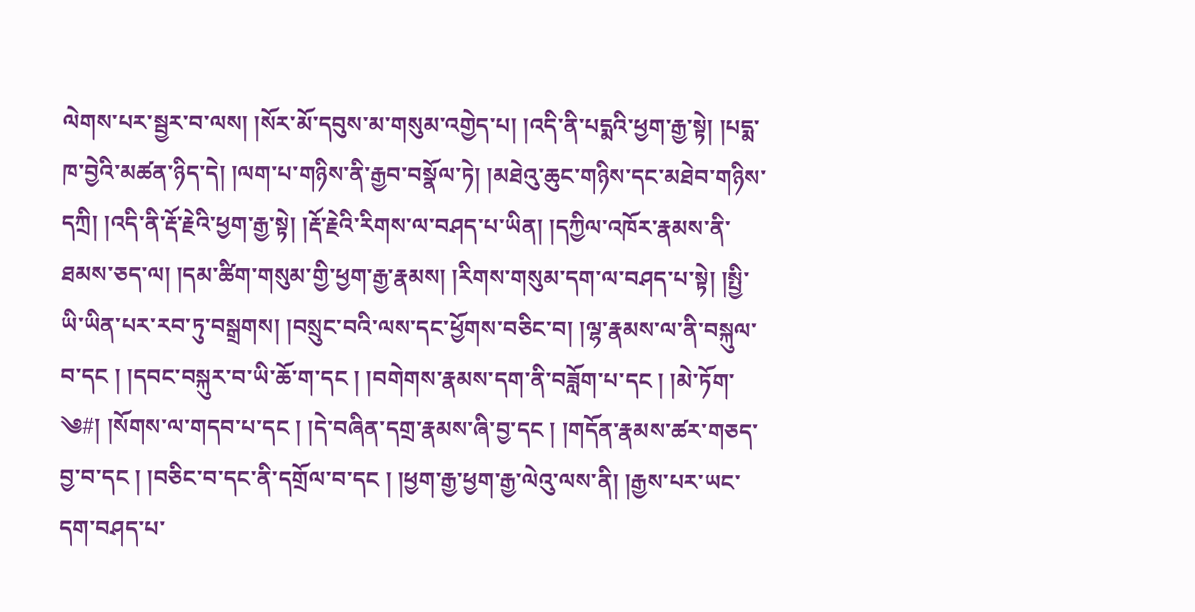ལེགས་པར་སྦྱར་བ་ལས། །སོར་མོ་དབུས་མ་གསུམ་འགྱེད་པ། །འདི་ནི་པདྨའི་ཕྱག་རྒྱ་སྟེ། །པདྨ་ཁ་བྱེའི་མཚན་ཉིད་དེ། །ལག་པ་གཉིས་ནི་རྒྱབ་བསྣོལ་ཏེ། །མཐེའུ་ཆུང་གཉིས་དང་མཐེབ་གཉིས་དཀྲི། །འདི་ནི་རྡོ་རྗེའི་ཕྱག་རྒྱ་སྟེ། །རྡོ་རྗེའི་རིགས་ལ་བཤད་པ་ཡིན། །དཀྱིལ་འཁོར་རྣམས་ནི་ཐམས་ཅད་ལ། །དམ་ཚིག་གསུམ་གྱི་ཕྱག་རྒྱ་རྣམས། །རིགས་གསུམ་དག་ལ་བཤད་པ་སྟེ། །སྤྱི་ཡི་ཡིན་པར་རབ་ཏུ་བསྒྲགས། །བསྲུང་བའི་ལས་དང་ཕྱོགས་བཅིང་བ། །ལྷ་རྣམས་ལ་ནི་བསྐུལ་བ་དང ། །དབང་བསྐུར་བ་ཡི་ཆོ་ག་དང ། །བགེགས་རྣམས་དག་ནི་བཟློག་པ་དང ། །མེ་ཏོག་
༄#། །སོགས་ལ་གདབ་པ་དང ། །དེ་བཞིན་དགྲ་རྣམས་ཞི་བྱ་དང ། །གདོན་རྣམས་ཚར་གཅད་བྱ་བ་དང ། །བཅིང་བ་དང་ནི་དགྲོལ་བ་དང ། །ཕྱག་རྒྱ་ཕྱག་རྒྱ་ལེའུ་ལས་ནི། །རྒྱས་པར་ཡང་དག་བཤད་པ་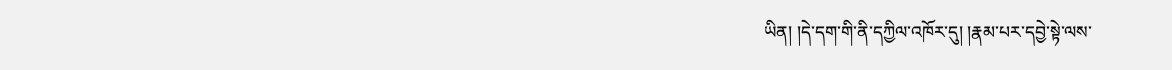ཡིན། །དེ་དག་གི་ནི་དཀྱིལ་འཁོར་དུ། །རྣམ་པར་དབྱེ་སྟེ་ལས་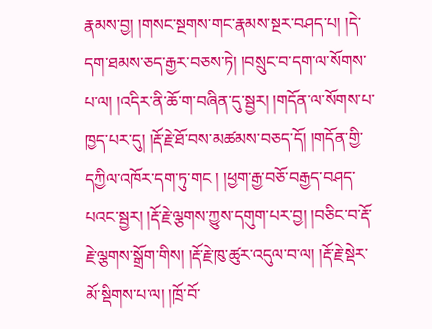རྣམས་བྱ། །གསང་སྔགས་གང་རྣམས་སྔར་བཤད་པ། །དེ་དག་ཐམས་ཅད་རྒྱར་བཅས་ཏེ། །བསྲུང་བ་དག་ལ་སོགས་པ་ལ། །འདིར་ནི་ཆོ་ག་བཞིན་དུ་སྦྱར། །གདོན་ལ་སོགས་པ་ཁྱད་པར་དུ། །རྡོ་རྗེ་ཐོ་བས་མཚམས་བཅད་དོ། །གདོན་གྱི་དཀྱིལ་འཁོར་དག་ཏུ་གང ། །ཕྱག་རྒྱ་བཅོ་བརྒྱད་བཤད་པའང་སྦྱར། །རྡོ་རྗེ་ལྕགས་ཀྱུས་དགུག་པར་བྱ། །བཅིང་བ་རྡོ་རྗེ་ལྕགས་སྒྲོག་གིས། །རྡོ་རྗེ་ཁུ་ཚུར་འདུལ་བ་ལ། །རྡོ་རྗེ་སྡེར་མོ་སྡིགས་པ་ལ། །ཁྲོ་བོ་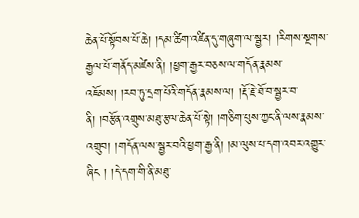ཆེན་པོ་སྟོབས་པོ་ཆེ། །དམ་ཚིག་འཛིན་དུ་གཞུག་ལ་སྦྱར། །རིགས་སྔགས་རྒྱལ་པོ་གནོད་མཛེས་ནི། །ཕྱག་རྒྱར་བཅས་ལ་གདོན་རྣམས་འཇོམས། །རབ་ཏུ་དྲག་པོའི་གདོན་རྣམས་ལ། །རྡོ་རྗེ་ཐོ་བ་སྦྱར་བ་ནི། །བརྩོན་འགྲུས་མཐུ་རྩལ་ཆེན་པོ་སྟེ། །གཅིག་པུས་ཀྱང་ནི་ལས་རྣམས་འགྲུབ། །གདོན་ལས་སྦྱར་བའི་ཕྱག་རྒྱ་ནི། །མ་ལུས་པ་དག་འབར་འགྱུར་ཞིང ། །དེ་དག་གི་ནི་མཐུ་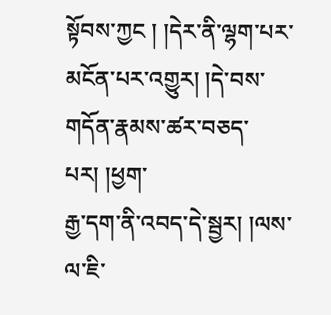སྟོབས་ཀྱང ། །དེར་ནི་ལྷག་པར་མངོན་པར་འགྱུར། །དེ་བས་གདོན་རྣམས་ཚར་བཅད་པར། །ཕྱག་
རྒྱ་དག་ནི་འབད་དེ་སྦྱར། །ལས་ལ་ཇི་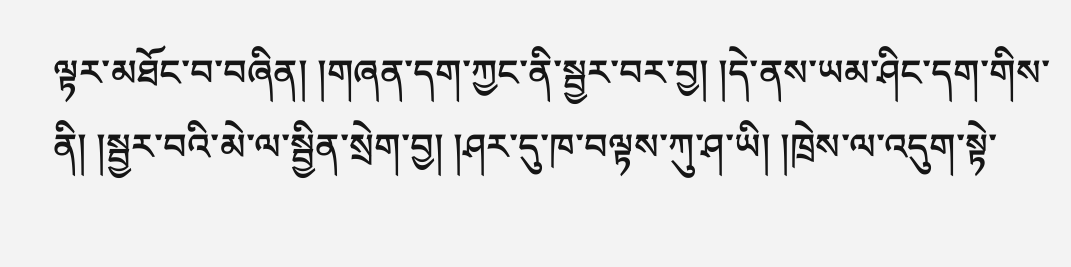ལྟར་མཐོང་བ་བཞིན། །གཞན་དག་ཀྱང་ནི་སྦྱར་བར་བྱ། །དེ་ནས་ཡམ་ཤིང་དག་གིས་ནི། །སྦྱར་བའི་མེ་ལ་སྦྱིན་སྲེག་བྱ། །ཤར་དུ་ཁ་བལྟས་ཀུ་ཤ་ཡི། །ཁྲེས་ལ་འདུག་སྟེ་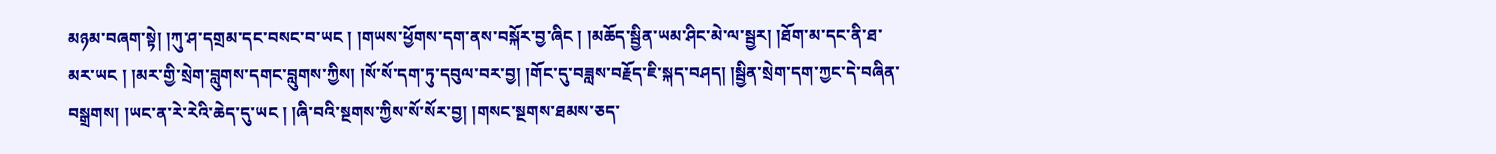མཉམ་བཞག་སྟེ། །ཀུ་ཤ་དགྲམ་དང་བསང་བ་ཡང ། །གཡས་ཕྱོགས་དག་ནས་བསྐོར་བྱ་ཞིང ། །མཆོད་སྦྱིན་ཡམ་ཤིང་མེ་ལ་སྦྱར། །ཐོག་མ་དང་ནི་ཐ་མར་ཡང ། །མར་གྱི་སྲེག་བླུགས་དགང་བླུགས་ཀྱིས། །སོ་སོ་དག་ཏུ་དབུལ་བར་བྱ། །གོང་དུ་བཟླས་བརྗོད་ཇི་སྐད་བཤད། །སྦྱིན་སྲེག་དག་ཀྱང་དེ་བཞིན་བསྒྲགས། །ཡང་ན་རེ་རེའི་ཆེད་དུ་ཡང ། །ཞི་བའི་སྔགས་ཀྱིས་སོ་སོར་བྱ། །གསང་སྔགས་ཐམས་ཅད་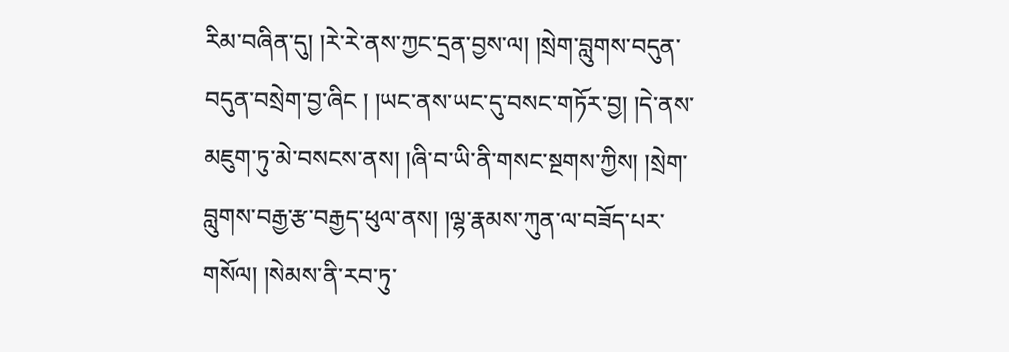རིམ་བཞིན་དུ། །རེ་རེ་ནས་ཀྱང་དྲན་བྱས་ལ། །སྲེག་བླུགས་བདུན་བདུན་བསྲེག་བྱ་ཞིང ། །ཡང་ནས་ཡང་དུ་བསང་གཏོར་བྱ། །དེ་ནས་མཇུག་ཏུ་མེ་བསངས་ནས། །ཞི་བ་ཡི་ནི་གསང་སྔགས་ཀྱིས། །སྲེག་བླུགས་བརྒྱ་རྩ་བརྒྱད་ཕུལ་ནས། །ལྷ་རྣམས་ཀུན་ལ་བཟོད་པར་གསོལ། །སེམས་ནི་རབ་ཏུ་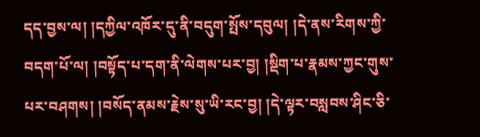དད་བྱས་ལ། །དཀྱིལ་འཁོར་དུ་ནི་བདུག་སྤོས་དབུལ། །དེ་ནས་རིགས་ཀྱི་བདག་པོ་ལ། །བསྟོད་པ་དག་ནི་ལེགས་པར་བྱ། །སྡིག་པ་རྣམས་ཀྱང་གུས་པར་བཤགས། །བསོད་ནམས་རྗེས་སུ་ཡི་རང་བྱ། །དེ་ལྟར་བསླབས་ཤིང་ཅི་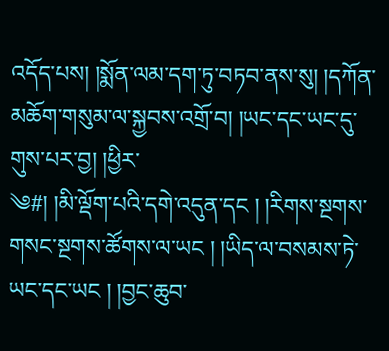འདོད་པས། །སྨོན་ལམ་དག་ཏུ་བཏབ་ནས་སུ། །དཀོན་མཆོག་གསུམ་ལ་སྐྱབས་འགྲོ་བ། །ཡང་དང་ཡང་དུ་གུས་པར་བྱ། །ཕྱིར་
༄#། །མི་ལྡོག་པའི་དགེ་འདུན་དང ། །རིགས་སྔགས་གསང་སྔགས་ཚོགས་ལ་ཡང ། །ཡིད་ལ་བསམས་ཏེ་ཡང་དང་ཡང ། །བྱང་ཆུབ་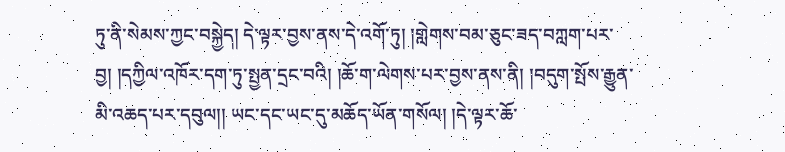ཏུ་ནི་སེམས་ཀྱང་བསྐྱེད། དེ་ལྟར་བྱས་ནས་དེ་འགོ་ཏུ། །གླེགས་བམ་ཅུང་ཟད་བཀླག་པར་བྱ། །དཀྱིལ་འཁོར་དག་ཏུ་སྤྱན་དྲང་བའི། །ཆོ་ག་ལེགས་པར་བྱས་ནས་ནི། །བདུག་སྤོས་རྒྱུན་མི་འཆད་པར་དབུལ།། ཡང་དང་ཡང་དུ་མཆོད་ཡོན་གསོལ། །དེ་ལྟར་ཆོ་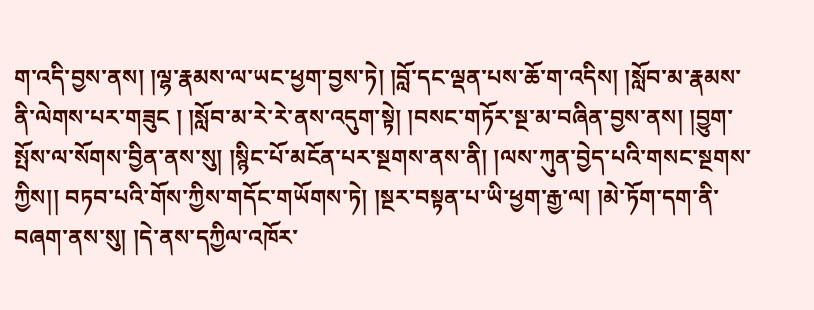ག་འདི་བྱས་ནས། །ལྷ་རྣམས་ལ་ཡང་ཕྱག་བྱས་ཏེ། །བློ་དང་ལྡན་པས་ཆོ་ག་འདིས། །སློབ་མ་རྣམས་ནི་ལེགས་པར་གཟུང ། །སློབ་མ་རེ་རེ་ནས་འདུག་སྟེ། །བསང་གཏོར་སྔ་མ་བཞིན་བྱས་ནས། །བྱུག་སྤོས་ལ་སོགས་བྱིན་ནས་སུ། །སྙིང་པོ་མངོན་པར་སྔགས་ནས་ནི། །ལས་ཀུན་བྱེད་པའི་གསང་སྔགས་ཀྱིས།། བཏབ་པའི་གོས་ཀྱིས་གདོང་གཡོགས་ཏེ། །སྔར་བསྟན་པ་ཡི་ཕྱག་རྒྱ་ལ། །མེ་ཏོག་དག་ནི་བཞག་ནས་སུ། །དེ་ནས་དཀྱིལ་འཁོར་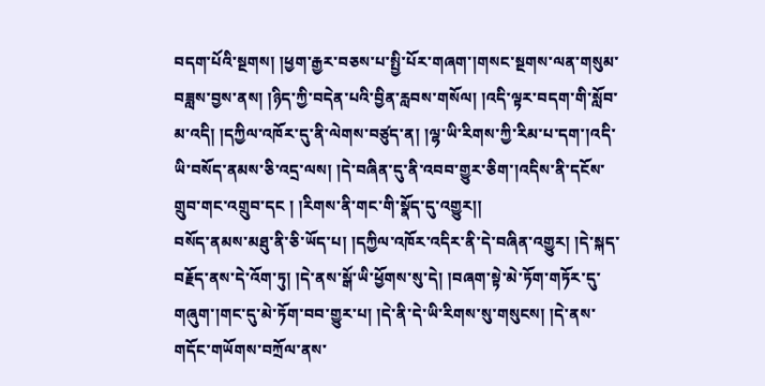བདག་པོའི་སྔགས། །ཕྱག་རྒྱར་བཅས་པ་སྤྱི་པོར་གཞག་།གསང་སྔགས་ལན་གསུམ་བཟླས་བྱས་ནས། །ཉིད་ཀྱི་བདེན་པའི་བྱིན་རླབས་གསོལ། །འདི་ལྟར་བདག་གི་སློབ་མ་འདི། །དཀྱིལ་འཁོར་དུ་ནི་ལེགས་བཙུད་ན། །ལྷ་ཡི་རིགས་ཀྱི་རིམ་པ་དག་།འདི་ཡི་བསོད་ནམས་ཅི་འདྲ་ལས། །དེ་བཞིན་དུ་ནི་འབབ་གྱུར་ཅིག་།འདིས་ནི་དངོས་གྲུབ་གང་འགྲུབ་དང ། །རིགས་ནི་གང་གི་སྣོད་དུ་འགྱུར།།
བསོད་ནམས་མཐུ་ནི་ཅི་ཡོད་པ། །དཀྱིལ་འཁོར་འདིར་ནི་དེ་བཞིན་འགྱུར། །དེ་སྐད་བརྗོད་ནས་དེ་འོག་ཏུ། །དེ་ནས་སྒོ་ཡི་ཕྱོགས་སུ་དེ། །བཞག་སྟེ་མེ་ཏོག་གཏོར་དུ་གཞུག་།གང་དུ་མེ་ཏོག་བབ་གྱུར་པ། །དེ་ནི་དེ་ཡི་རིགས་སུ་གསུངས། །དེ་ནས་གདོང་གཡོགས་བཀྲོལ་ནས་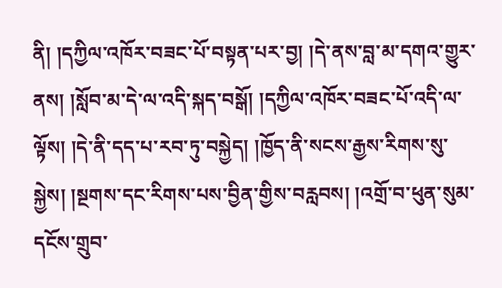ནི། །དཀྱིལ་འཁོར་བཟང་པོ་བསྟན་པར་བྱ། །དེ་ནས་བླ་མ་དགའ་གྱུར་ནས། །སློབ་མ་དེ་ལ་འདི་སྐད་བསྒོ། །དཀྱིལ་འཁོར་བཟང་པོ་འདི་ལ་ལྟོས། །དེ་ནི་དད་པ་རབ་ཏུ་བསྐྱེད། །ཁྱོད་ནི་སངས་རྒྱས་རིགས་སུ་སྐྱེས། །སྔགས་དང་རིགས་པས་བྱིན་གྱིས་བརླབས། །འགྲོ་བ་ཕུན་སུམ་དངོས་གྲུབ་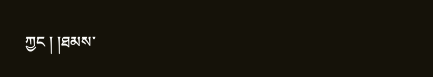ཀྱང ། །ཐམས་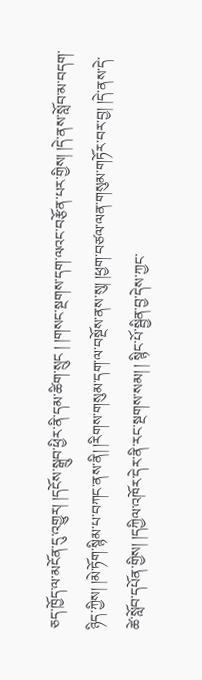ཅད་ཁྱོད་ལ་མངོན་དུ་འགྱུར། །དངོས་སྒྲུབ་ཕྱིར་ནི་དམ་ཚིག་སྲུང ། །གསང་སྔགས་དག་ལའང་བརྩོན་པར་གྱིས། །དེ་ནས་སློབ་མ་བདག་ཉིད་ཀྱིས། །མེ་ཏོག་སྙིམ་པ་བཀང་ནས་ནི། །རིགས་གསུམ་དག་ལ་བསྔོས་ནས་སུ། །ཕྱག་བཙལ་ལན་གསུམ་གཏོར་བར་བྱ། །དེ་ནས་དེ་ཚེ་སློབ་དཔོན་གྱིས། །དཀྱིལ་འཁོར་དེར་ནི་རང་སྔགས་སམ། ། སྙིང་པོ་སྦྱིན་བྱ་དེས་ཀྱང་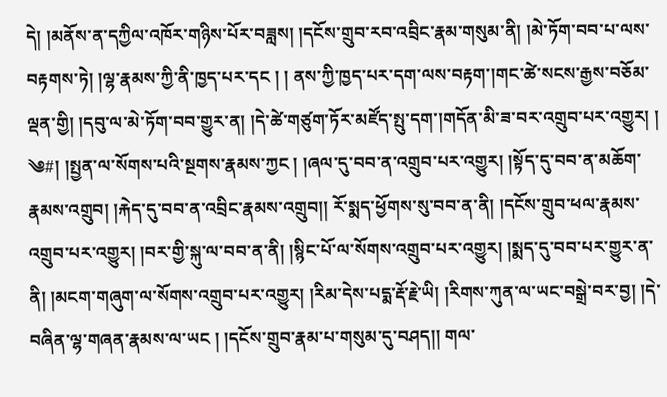དེ། །མནོས་ན་དཀྱིལ་འཁོར་གཉིས་པོར་བཟླས། །དངོས་གྲུབ་རབ་འབྲིང་རྣམ་གསུམ་ནི། །མེ་ཏོག་བབ་པ་ལས་བརྟགས་ཏེ། །ལྷ་རྣམས་ཀྱི་ནི་ཁྱད་པར་དང ། ། ནས་ཀྱི་ཁྱད་པར་དག་ལས་བརྟག་།གང་ཚེ་སངས་རྒྱས་བཅོམ་ལྡན་གྱི། །དབུ་ལ་མེ་ཏོག་བབ་གྱུར་ན། །དེ་ཚེ་གཙུག་ཏོར་མཛོད་སྤུ་དག་།གདོན་མི་ཟ་བར་འགྲུབ་པར་འགྱུར། །
༄#། །སྤྱན་ལ་སོགས་པའི་སྔགས་རྣམས་ཀྱང ། །ཞལ་དུ་བབ་ན་འགྲུབ་པར་འགྱུར། །སྟོད་དུ་བབ་ན་མཆོག་རྣམས་འགྲུབ། །རྐེད་དུ་བབ་ན་འབྲིང་རྣམས་འགྲུབ།། རོ་སྨད་ཕྱོགས་སུ་བབ་ན་ནི། །དངོས་གྲུབ་ཕལ་རྣམས་འགྲུབ་པར་འགྱུར། །བར་གྱི་སྐུ་ལ་བབ་ན་ནི། །སྙིང་པོ་ལ་སོགས་འགྲུབ་པར་འགྱུར། །སྨད་དུ་བབ་པར་གྱུར་ན་ནི། །མངག་གཞུག་ལ་སོགས་འགྲུབ་པར་འགྱུར། །རིམ་དེས་པདྨ་རྡོ་རྗེ་ཡི། །རིགས་ཀུན་ལ་ཡང་བསྒྲེ་བར་བྱ། །དེ་བཞིན་ལྷ་གཞན་རྣམས་ལ་ཡང ། །དངོས་གྲུབ་རྣམ་པ་གསུམ་དུ་བཤད།། གལ་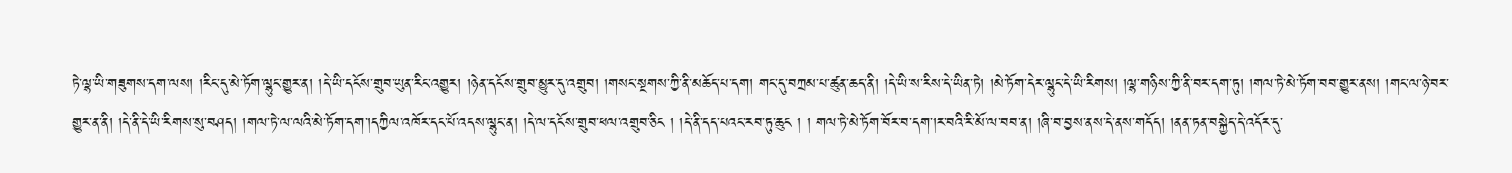ཏེ་ལྷ་ཡི་གཟུགས་དག་ལས། །རིང་དུ་མེ་ཏོག་ལྷུང་གྱུར་ན། །དེ་ཡི་དངོས་གྲུབ་ཡུན་རིང་འགྱུར། །ཉེན་དངོས་གྲུབ་མྱུར་དུ་འགྲུབ། །གསང་སྔགས་ཀྱི་ནི་མཆོད་པ་དག། གང་དུ་བཀྲམ་པ་ཚུན་ཆད་ནི། །དེ་ཡི་ས་རིས་དེ་ཡིན་ཏེ། །མེ་ཏོག་དེར་ལྷུང་དེ་ཡི་རིགས། །ལྷ་གཉིས་ཀྱི་ནི་བར་དག་ཏུ། །གལ་ཏེ་མེ་ཏོག་བབ་གྱུར་ནས། །གང་ལ་ཉེ་བར་གྱུར་ན་ནི། །དེ་ནི་དེ་ཡི་རིགས་སུ་བཤད། །གལ་ཏེ་ལ་ལའི་མེ་ཏོག་དག་།དཀྱིལ་འཁོར་དང་པོ་འདས་ལྷུང་ན། །དེ་ལ་དངོས་གྲུབ་ཕལ་འགྲུབ་ཅིང ། །དེ་ནི་དད་པའང་རབ་ཏུ་ཆུང ། ། གལ་ཏེ་མེ་ཏོག་བོར་བ་དག་།ར་བའི་རི་མོ་ལ་བབ་ན། །ཞི་བ་བྱས་ནས་དེ་ནས་གདོད། །ནན་ཏན་བསྐྱེད་དེ་འདོར་དུ་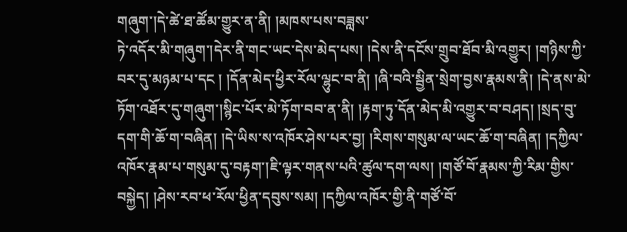གཞུག་།དེ་ཚེ་ཐ་ཚོམ་གྱུར་ན་ནི། །མཁས་པས་བཟླས་
ཏེ་འདོར་མི་གཞུག་།དེར་ནི་གང་ཡང་དེས་མེད་པས། །དེས་ནི་དངོས་གྲུབ་ཐོབ་མི་འགྱུར། །གཉིས་ཀྱི་བར་དུ་མཉམ་པ་དང ། །དོན་མེད་ཕྱིར་རོལ་ལྷུང་བ་ནི། །ཞི་བའི་སྦྱིན་སྲེག་བྱས་རྣམས་ནི། །དེ་ནས་མེ་ཏོག་འཐོར་དུ་གཞུག་།སྙིང་པོར་མེ་ཏོག་བབ་ན་ནི། །རྟག་ཏུ་དོན་མེད་མི་འགྱུར་བ་བཤད། །སྲད་བུ་དག་གི་ཆོ་ག་བཞིན། །དེ་ཡིས་ས་འཁོར་ཤེས་པར་བྱ། །རིགས་གསུམ་ལ་ཡང་ཆོ་ག་བཞིན། །དཀྱིལ་འཁོར་རྣམ་པ་གསུམ་དུ་བརྟག་།ཇི་ལྟར་གནས་པའི་ཚུལ་དག་ལས། །གཙོ་བོ་རྣམས་ཀྱི་རིམ་གྱིས་བསྐྱེད། །ཤེས་རབ་ཕ་རོལ་ཕྱིན་དབུས་སམ། །དཀྱིལ་འཁོར་གྱི་ནི་གཙོ་བོ་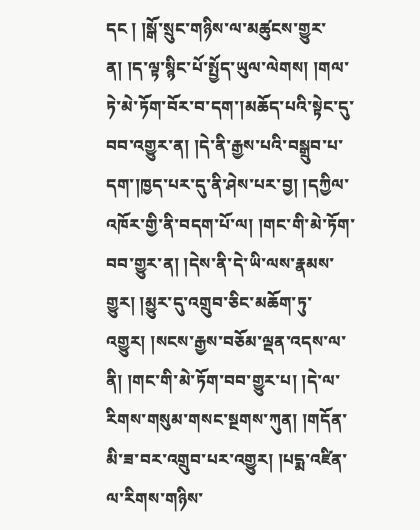དང ། །སྒོ་སྲུང་གཉིས་ལ་མཚུངས་གྱུར་ན། །ད་ལྟ་སྙིང་པོ་སྤྱོད་ཡུལ་ལེགས། །གལ་ཏེ་མེ་ཏོག་བོར་བ་དག་།མཆོད་པའི་སྟེང་དུ་བབ་འགྱུར་ན། །དེ་ནི་རྒྱས་པའི་བསྒྲུབ་པ་དག་།ཁྱད་པར་དུ་ནི་ཤེས་པར་བྱ། །དཀྱིལ་འཁོར་གྱི་ནི་བདག་པོ་ལ། །གང་གི་མེ་ཏོག་བབ་གྱུར་ན། །དེས་ནི་དེ་ཡི་ལས་རྣམས་གྱུར། །མྱུར་དུ་འགྲུབ་ཅིང་མཆོག་ཏུ་འགྱུར། །སངས་རྒྱས་བཅོམ་ལྡན་འདས་ལ་ནི། །གང་གི་མེ་ཏོག་བབ་གྱུར་པ། །དེ་ལ་རིགས་གསུམ་གསང་སྔགས་ཀུན། །གདོན་མི་ཟ་བར་འགྲུབ་པར་འགྱུར། །པདྨ་འཛིན་ལ་རིགས་གཉིས་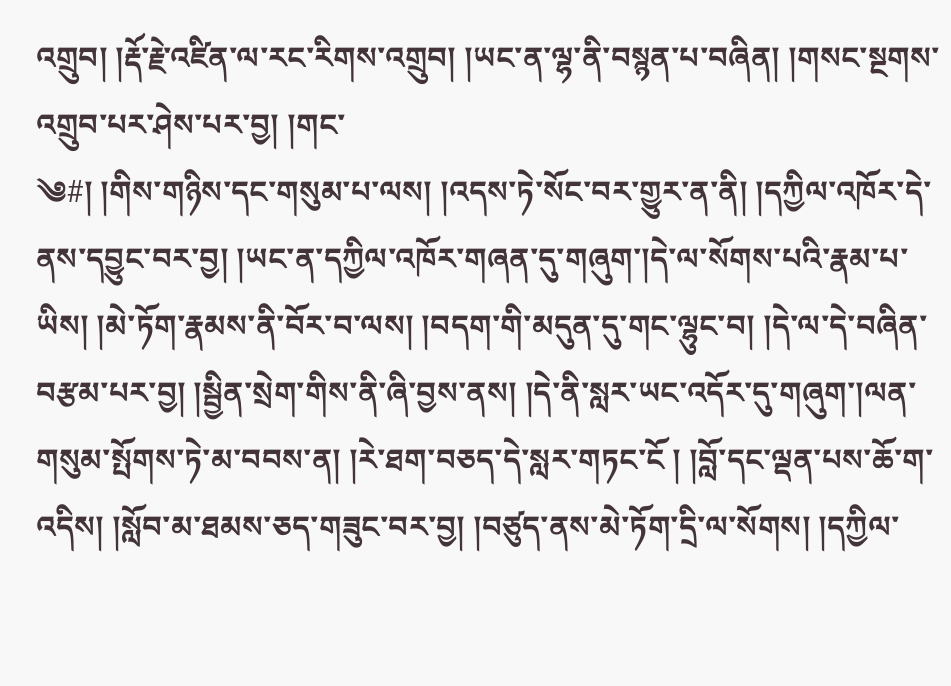འགྲུབ། །རྡོ་རྗེ་འཛིན་ལ་རང་རིགས་འགྲུབ། །ཡང་ན་ལྷ་ནི་བསྙན་པ་བཞིན། །གསང་སྔགས་འགྲུབ་པར་ཤེས་པར་བྱ། །གང་
༄#། །གིས་གཉིས་དང་གསུམ་པ་ལས། །འདས་ཏེ་སོང་བར་གྱུར་ན་ནི། །དཀྱིལ་འཁོར་དེ་ནས་དབྱུང་བར་བྱ། །ཡང་ན་དཀྱིལ་འཁོར་གཞན་དུ་གཞུག་།དེ་ལ་སོགས་པའི་རྣམ་པ་ཡིས། །མེ་ཏོག་རྣམས་ནི་བོར་བ་ལས། །བདག་གི་མདུན་དུ་གང་ལྷུང་བ། །དེ་ལ་དེ་བཞིན་བརྩམ་པར་བྱ། །སྦྱིན་སྲེག་གིས་ནི་ཞི་བྱས་ནས། །དེ་ནི་སླར་ཡང་འདོར་དུ་གཞུག་།ལན་གསུམ་སྤོགས་ཏེ་མ་བབས་ན། །རེ་ཐག་བཅད་དེ་སླར་གཏང་ངོ ། །བློ་དང་ལྡན་པས་ཆོ་ག་འདིས། །སློབ་མ་ཐམས་ཅད་གཟུང་བར་བྱ། །བཙུད་ནས་མེ་ཏོག་དྲི་ལ་སོགས། །དཀྱིལ་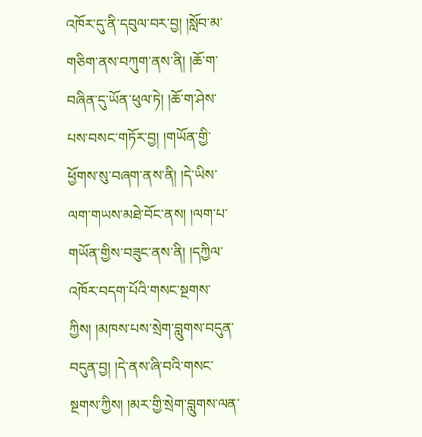འཁོར་དུ་ནི་དབུལ་བར་བྱ། །སློབ་མ་གཅིག་ནས་བཀུག་ནས་ནི། །ཆོ་ག་བཞིན་དུ་ཡོན་ཕུལ་ཏེ། །ཆོ་ག་ཤེས་པས་བསང་གཏོར་བྱ། །གཡོན་གྱི་ཕྱོགས་སུ་བཞག་ནས་ནི། །དེ་ཡིས་ལག་གཡས་མཐེ་བོང་ནས། །ལག་པ་གཡོན་གྱིས་བཟུང་ནས་ནི། །དཀྱིལ་འཁོར་བདག་པོའི་གསང་སྔགས་ཀྱིས། །མཁས་པས་སྲེག་བླུགས་བདུན་བདུན་བྱ། །དེ་ནས་ཞི་བའི་གསང་སྔགས་ཀྱིས། །མར་གྱི་སྲེག་བླུགས་ལན་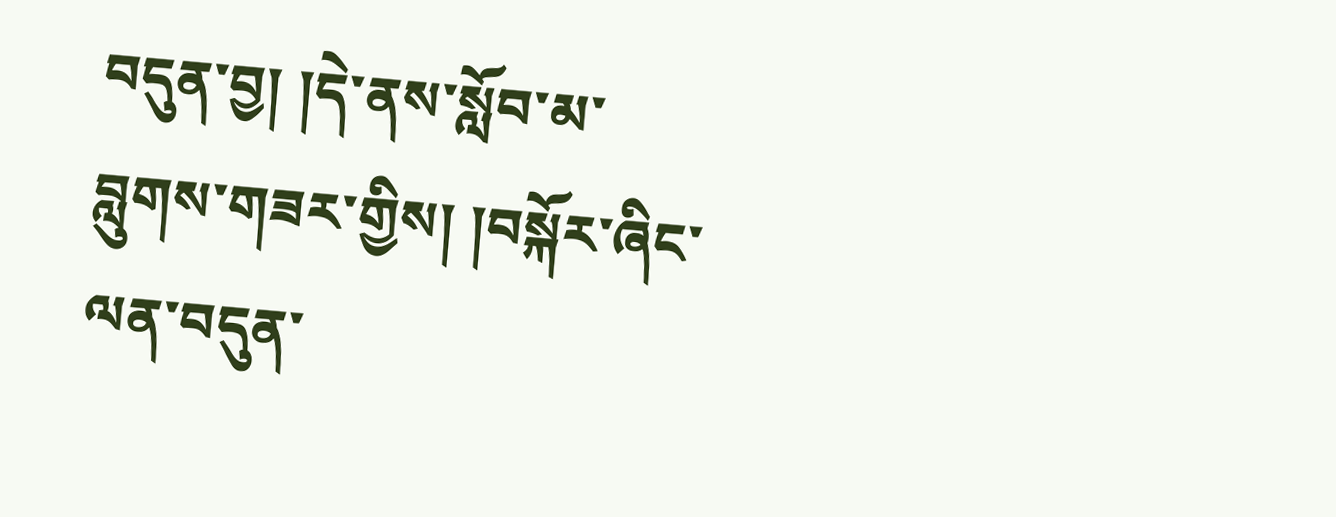བདུན་བྱ། །དེ་ནས་སློབ་མ་བླུགས་གཟར་གྱིས། །བསྐོར་ཞིང་ལན་བདུན་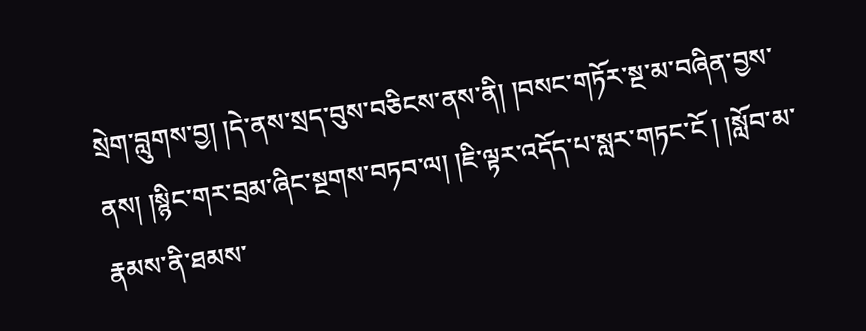སྲེག་བླུགས་བྱ། །དེ་ནས་སྲད་བུས་བཅིངས་ནས་ནི། །བསང་གཏོར་སྔ་མ་བཞིན་བྱས་ནས། །སྙིང་གར་བྲམ་ཞིང་སྔགས་བཏབ་ལ། །ཇི་ལྟར་འདོད་པ་སླར་གཏང་ངོ ། །སློབ་མ་རྣམས་ནི་ཐམས་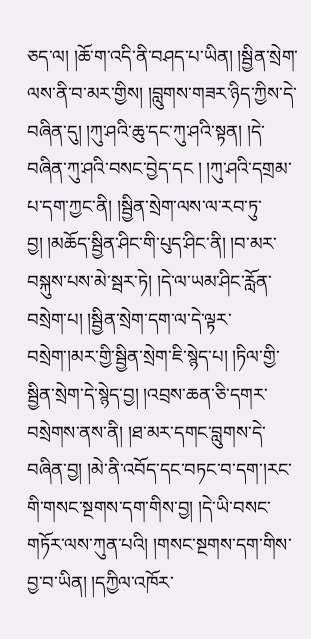ཅད་ལ། །ཆོ་ག་འདི་ནི་བཤད་པ་ཡིན། །སྦྱིན་སྲེག་ལས་ནི་བ་མར་གྱིས། །བླུགས་གཟར་ཉིད་ཀྱིས་དེ་བཞིན་དུ། །ཀུ་ཤའི་ཆུ་དང་ཀུ་ཤའི་སྟན། །དེ་བཞིན་ཀུ་ཤའི་བསང་བྱེད་དང ། །ཀུ་ཤའི་དགྲམ་པ་དག་ཀྱང་ནི། །སྦྱིན་སྲེག་ལས་ལ་རབ་ཏུ་བྱ། །མཆོད་སྦྱིན་ཤིང་གི་པུད་ཤིང་ནི། །བ་མར་བསྐུས་པས་མེ་སྦར་ཏེ། །དེ་ལ་ཡམ་ཤིང་རློན་བསྲེག་པ། །སྦྱིན་སྲེག་དག་ལ་དེ་ལྟར་བསྲེག་།མར་གྱི་སྦྱིན་སྲེག་ཇི་སྙེད་པ། །ཏིལ་གྱི་སྦྱིན་སྲེག་དེ་སྙེད་བྱ། །འབྲས་ཆན་ཅི་དགར་བསྲེགས་ནས་ནི། །ཐ་མར་དགང་བླུགས་དེ་བཞིན་བྱ། །མེ་ནི་འབོད་དང་བཏང་བ་དག་།རང་གི་གསང་སྔགས་དག་གིས་བྱ། །དེ་ཡི་བསང་གཏོར་ལས་ཀུན་པའི། །གསང་སྔགས་དག་གིས་བྱ་བ་ཡིན། །དཀྱིལ་འཁོར་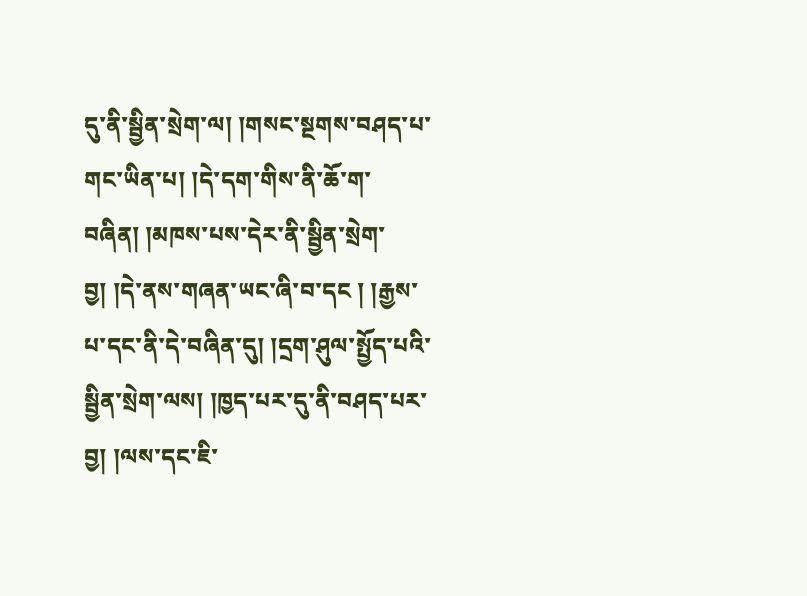དུ་ནི་སྦྱིན་སྲེག་ལ། །གསང་སྔགས་བཤད་པ་གང་ཡིན་པ། །དེ་དག་གིས་ནི་ཆོ་ག་བཞིན། །མཁས་པས་དེར་ནི་སྦྱིན་སྲེག་བྱ། །དེ་ནས་གཞན་ཡང་ཞི་བ་དང ། །རྒྱས་པ་དང་ནི་དེ་བཞིན་དུ། །དྲག་ཤུལ་སྤྱོད་པའི་སྦྱིན་སྲེག་ལས། །ཁྱད་པར་དུ་ནི་བཤད་པར་བྱ། །ལས་དང་ཇི་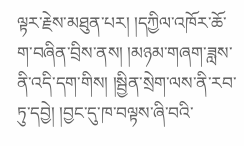ལྟར་རྗེས་མཐུན་པར། །དཀྱིལ་འཁོར་ཆོ་ག་བཞིན་བྲིས་ནས། །མཉམ་གཞག་ཟླས་ནི་འདི་དག་གིས། །སྦྱིན་སྲེག་ལས་ནི་རབ་ཏུ་དབྱེ། །བྱང་དུ་ཁ་བལྟས་ཞི་བའི་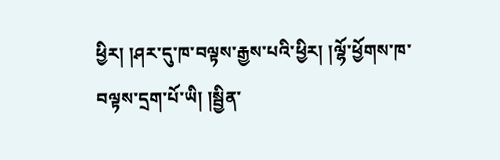ཕྱིར། །ཤར་དུ་ཁ་བལྟས་རྒྱས་པའི་ཕྱིར། །ལྷོ་ཕྱོགས་ཁ་བལྟས་དྲག་པོ་ཡི། །སྦྱིན་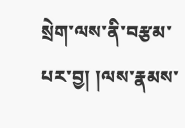སྲེག་ལས་ནི་བརྩམ་པར་བྱ། །ལས་རྣམས་